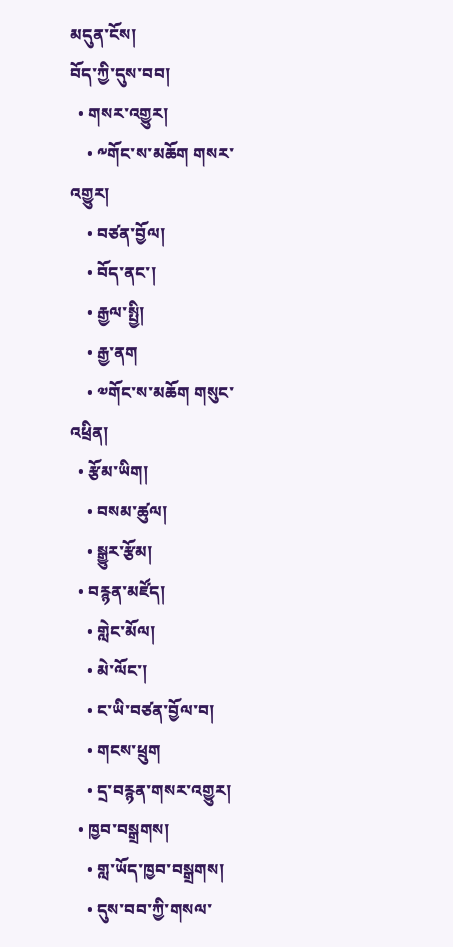མདུན་ངོས།
བོད་ཀྱི་དུས་བབ།
  • གསར་འགྱུར།
    • ༸གོང་ས་མཆོག གསར་འགྱུར།
    • བཙན་བྱོལ།
    • བོད་ནང་།
    • རྒྱལ་སྤྱི།
    • རྒྱ་ནག
    • ༧གོང་ས་མཆོག གསུང་འཕྲིན།
  • རྩོམ་ཡིག།
    • བསམ་ཚུལ།
    • སྒྱུར་རྩོམ།
  • བརྙན་མཛོད།
    • གླེང་མོལ།
    • མེ་ལོང་།
    • ང་ཡི་བཙན་བྱོལ་བ།
    • གངས་ཕྲུག
    • དྲ་བརྙན་གསར་འགྱུར།
  • ཁྱབ་བསྒྲགས།
    • གླ་ཡོད་ཁྱབ་བསྒྲགས།
    • དུས་བབ་ཀྱི་གསལ་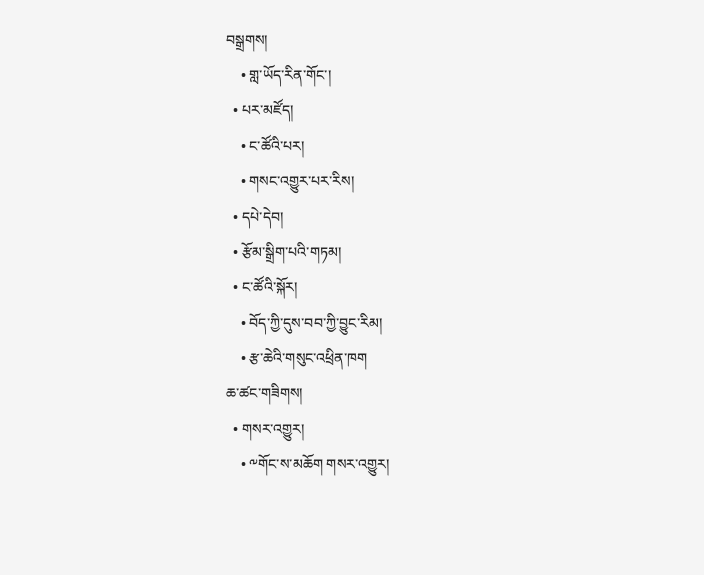བསྒྲགས།
    • གླ་ཡོད་རིན་གོང་།
  • པར་མཛོད།
    • ང་ཚོའི་པར།
    • གསང་འགྱུར་པར་རིས།
  • དཔེ་དེབ།
  • རྩོམ་སྒྲིག་པའི་གཏམ།
  • ང་ཚོའི་སྐོར།
    • བོད་ཀྱི་དུས་བབ་ཀྱི་བྱུང་རིམ།
    • རྩ་ཆེའི་གསུང་འཕྲིན་ཁག
ཆ་ཚང་གཟིགས།
  • གསར་འགྱུར།
    • ༸གོང་ས་མཆོག གསར་འགྱུར།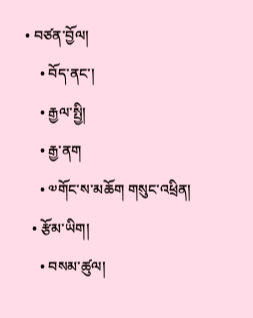• བཙན་བྱོལ།
    • བོད་ནང་།
    • རྒྱལ་སྤྱི།
    • རྒྱ་ནག
    • ༧གོང་ས་མཆོག གསུང་འཕྲིན།
  • རྩོམ་ཡིག།
    • བསམ་ཚུལ།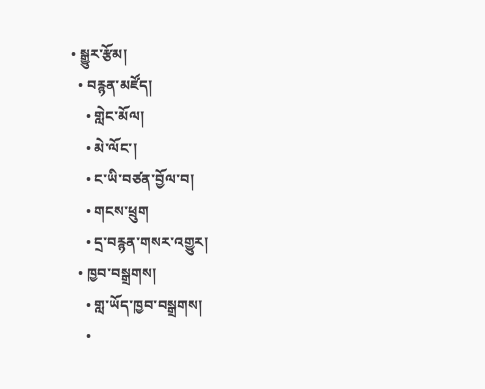• སྒྱུར་རྩོམ།
  • བརྙན་མཛོད།
    • གླེང་མོལ།
    • མེ་ལོང་།
    • ང་ཡི་བཙན་བྱོལ་བ།
    • གངས་ཕྲུག
    • དྲ་བརྙན་གསར་འགྱུར།
  • ཁྱབ་བསྒྲགས།
    • གླ་ཡོད་ཁྱབ་བསྒྲགས།
    •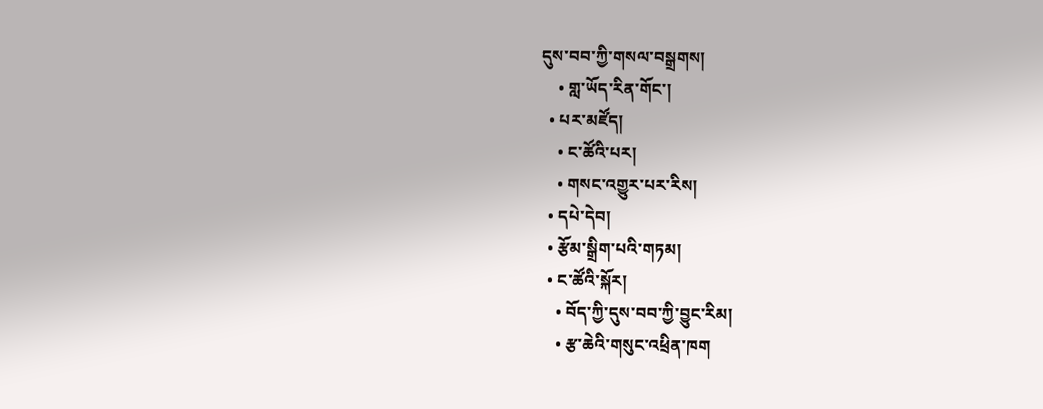དུས་བབ་ཀྱི་གསལ་བསྒྲགས།
    • གླ་ཡོད་རིན་གོང་།
  • པར་མཛོད།
    • ང་ཚོའི་པར།
    • གསང་འགྱུར་པར་རིས།
  • དཔེ་དེབ།
  • རྩོམ་སྒྲིག་པའི་གཏམ།
  • ང་ཚོའི་སྐོར།
    • བོད་ཀྱི་དུས་བབ་ཀྱི་བྱུང་རིམ།
    • རྩ་ཆེའི་གསུང་འཕྲིན་ཁག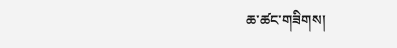ཆ་ཚང་གཟིགས།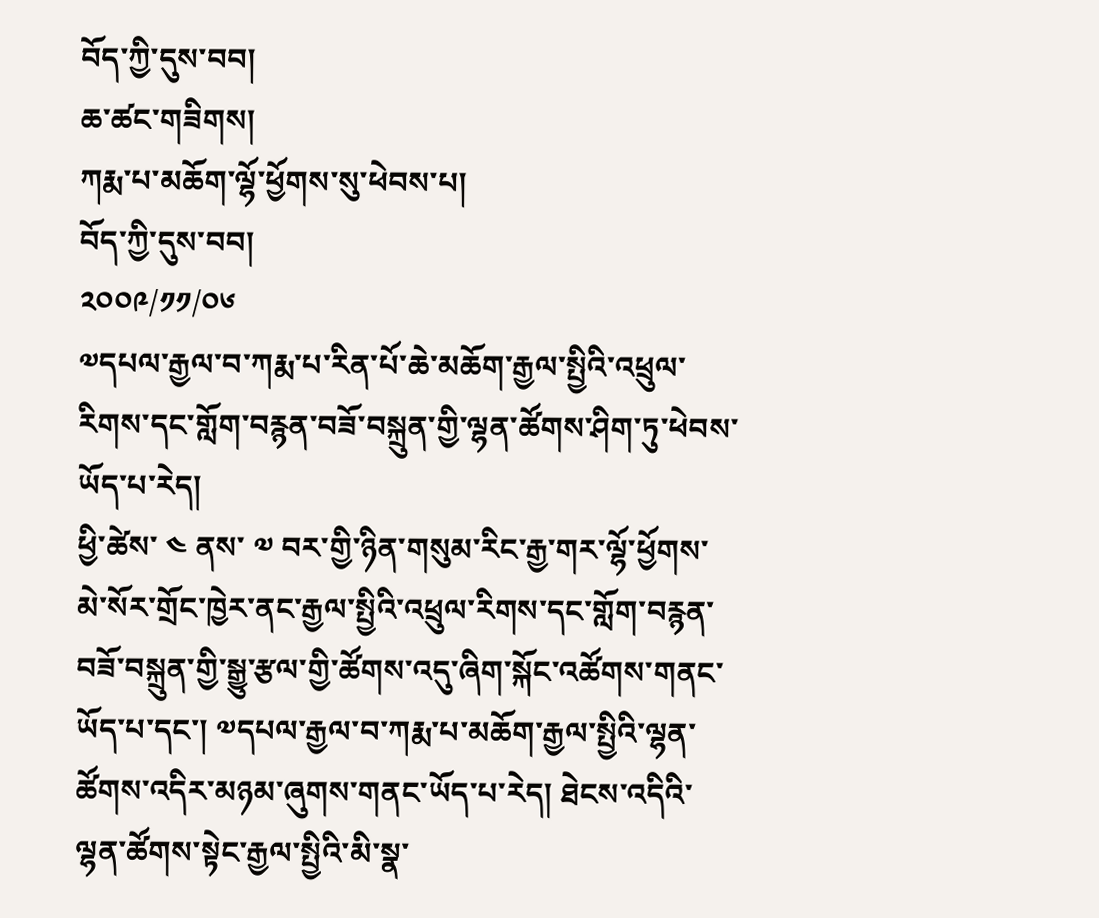བོད་ཀྱི་དུས་བབ།
ཆ་ཚང་གཟིགས།
ཀརྨ་པ་མཆོག་ལྷོ་ཕྱོགས་སུ་ཕེབས་པ།
བོད་ཀྱི་དུས་བབ།
༢༠༠༩/༡༡/༠༦
༧དཔལ་རྒྱལ་བ་ཀརྨ་པ་རིན་པོ་ཆེ་མཆོག་རྒྱལ་སྤྱིའི་འཕྲུལ་རིགས་དང་གློག་བརྙན་བཟོ་བསྐྲུན་གྱི་ལྷན་ཚོགས་ཤིག་ཏུ་ཕེབས་ཡོད་པ་རེད།
ཕྱི་ཚེས་ ༤ ནས་ ༧ བར་གྱི་ཉིན་གསུམ་རིང་རྒྱ་གར་ལྷོ་ཕྱོགས་མེ་སོར་གྲོང་ཁྱེར་ནང་རྒྱལ་སྤྱིའི་འཕྲུལ་རིགས་དང་གློག་བརྙན་བཟོ་བསྐྲུན་གྱི་སྒྱུ་རྩལ་གྱི་ཚོགས་འདུ་ཞིག་སྐོང་འཚོགས་གནང་ཡོད་པ་དང་། ༧དཔལ་རྒྱལ་བ་ཀརྨ་པ་མཆོག་རྒྱལ་སྤྱིའི་ལྷན་ཚོགས་འདིར་མཉམ་ཞུགས་གནང་ཡོད་པ་རེད། ཐེངས་འདིའི་ལྷན་ཚོགས་སྟེང་རྒྱལ་སྤྱིའི་མི་སྣ་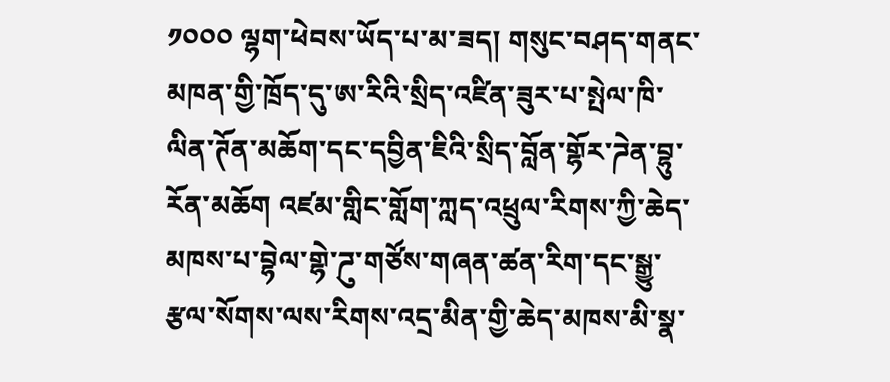༡༠༠༠ ལྷག་ཕེབས་ཡོད་པ་མ་ཟད། གསུང་བཤད་གནང་མཁན་གྱི་ཁྲོད་དུ་ཨ་རིའི་སྲིད་འཛིན་ཟུར་པ་སྤེལ་ཁི་ལིན་ཊོན་མཆོག་དང་དབྱིན་ཇིའི་སྲིད་བློན་གྷོར་ཌེན་བྷུ་རོན་མཆོག འཛམ་གླིང་གློག་ཀླད་འཕྲུལ་རིགས་ཀྱི་ཆེད་མཁས་པ་བྷེལ་གྷེ་ཌུ་གཙོས་གཞན་ཚན་རིག་དང་སྒྱུ་རྩལ་སོགས་ལས་རིགས་འདྲ་མིན་གྱི་ཆེད་མཁས་མི་སྣ་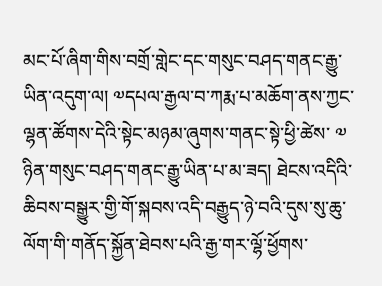མང་པོ་ཞིག་གིས་བགྲོ་གླེང་དང་གསུང་བཤད་གནང་རྒྱུ་ཡིན་འདུག་ལ། ༧དཔལ་རྒྱལ་བ་ཀརྨ་པ་མཆོག་ནས་ཀྱང་ལྷན་ཚོགས་དེའི་སྟེང་མཉམ་ཞུགས་གནང་སྟེ་ཕྱི་ཚེས་ ༧ ཉིན་གསུང་བཤད་གནང་རྒྱུ་ཡིན་པ་མ་ཟད། ཐེངས་འདིའི་ཆིབས་བསྒྱུར་གྱི་གོ་སྐབས་འདི་བརྒྱུད་ཉེ་བའི་དུས་སུ་ཆུ་ལོག་གི་གནོད་སྐྱོན་ཐེབས་པའི་རྒྱ་གར་ལྷོ་ཕྱོགས་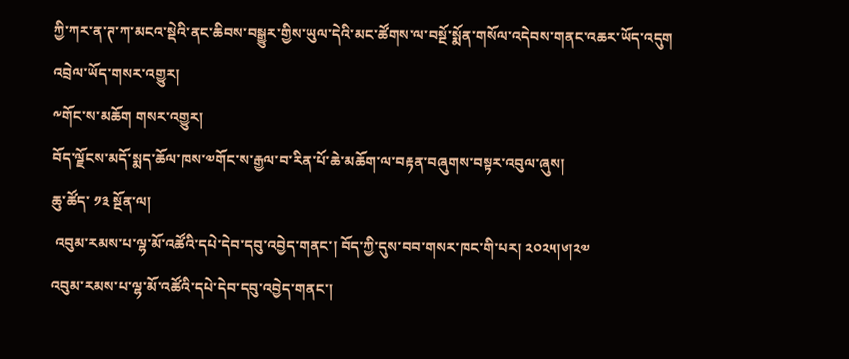ཀྱི་ཀར་ན་ཊ་ཀ་མངའ་སྡེའི་ནང་ཆིབས་བསྒྱུར་གྱིས་ཡུལ་དེའི་མང་ཚོགས་ལ་བསྔོ་སྨོན་གསོལ་འདེབས་གནང་འཆར་ཡོད་འདུག
འབྲེལ་ཡོད་གསར་འགྱུར།
༸གོང་ས་མཆོག གསར་འགྱུར།
བོད་ལྗོངས་མདོ་སྨད་ཆོལ་ཁས་༧གོང་ས་རྒྱལ་བ་རིན་པོ་ཆེ་མཆོག་ལ་བརྟན་བཞུགས་བསྟར་འབུལ་ཞུས།
ཆུ་ཚོད་ ༡༣ སྔོན་ལ།
 འབུམ་རམས་པ་ལྷ་མོ་འཚོའི་དཔེ་དེབ་དབུ་འབྱེད་གནང་། བོད་ཀྱི་དུས་བབ་གསར་ཁང་གི་པར། ༢༠༢༥།༦།༢༧
འབུམ་རམས་པ་ལྷ་མོ་འཚོའི་དཔེ་དེབ་དབུ་འབྱེད་གནང་།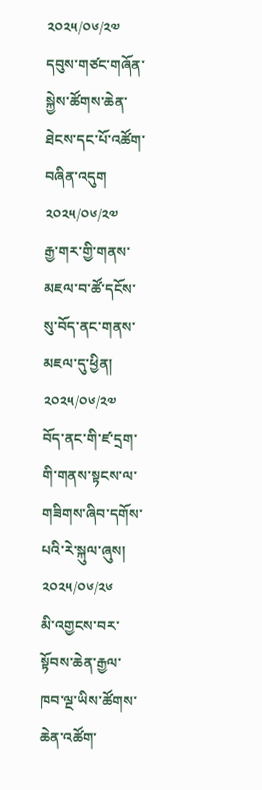༢༠༢༥/༠༦/༢༧
དབུས་གཙང་གཞོན་སྐྱེས་ཚོགས་ཆེན་ཐེངས་དང་པོ་འཚོག་བཞིན་འདུག
༢༠༢༥/༠༦/༢༧
རྒྱ་གར་གྱི་གནས་མཇལ་བ་ཚོ་དངོས་སུ་བོད་ནང་གནས་མཇལ་དུ་ཕྱིན།
༢༠༢༥/༠༦/༢༧
བོད་ནང་གི་ཛ་དྲག་གི་གནས་སྟངས་ལ་གཟིགས་ཞིབ་དགོས་པའི་རེ་སྐུལ་ཞུས།
༢༠༢༥/༠༦/༢༦
མི་འགྱངས་བར་སྟོབས་ཆེན་རྒྱལ་ཁབ་ལྔ་ཡིས་ཚོགས་ཆེན་འཚོག་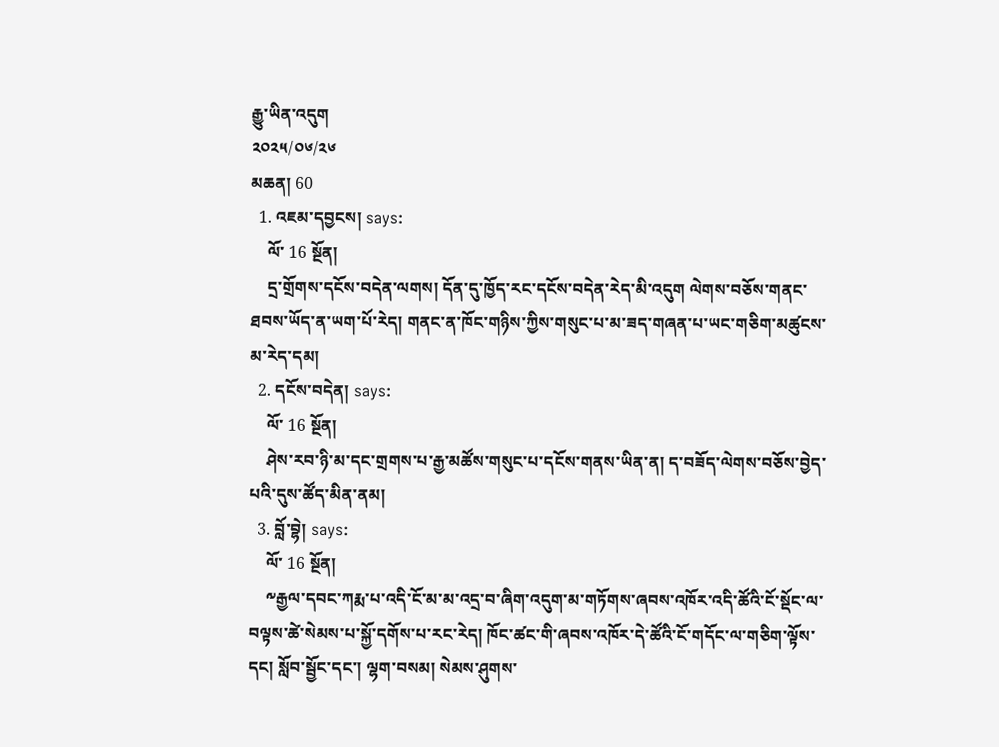རྒྱུ་ཡིན་འདུག
༢༠༢༥/༠༦/༢༦
མཆན། 60
  1. འཇམ་དབྱངས། says:
    ལོ་ 16 སྔོན།
    དྲ་གྲོགས་དངོས་བདེན་ལགས། དོན་དུ་ཁྱོད་རང་དངོས་བདེན་རེད་མི་འདུག ལེགས་བཅོས་གནང་ཐབས་ཡོད་ན་ཡག་པོ་རེད། གནང་ན་ཁོང་གཉིས་ཀྱིས་གསུང་པ་མ་ཟད་གཞན་པ་ཡང་གཅིག་མཚུངས་མ་རེད་དམ།
  2. དངོས་བདེན། says:
    ལོ་ 16 སྔོན།
    ཤེས་རབ་ཉི་མ་དང་གྲགས་པ་རྒྱ་མཚོས་གསུང་པ་དངོས་གནས་ཡིན་ན། ད་བཟོད་ལེགས་བཅོས་བྱེད་པའི་དུས་ཚོད་མིན་ནམ།
  3. བློ་བྷེ། says:
    ལོ་ 16 སྔོན།
    ༸རྒྱལ་དབང་ཀརྨ་པ་འདི་ངོ་མ་མ་འདྲ་བ་ཞིག་འདུག་མ་གཏོགས་ཞབས་འཁོར་འདི་ཚོའི་ངོ་སྡོང་ལ་བལྟས་ཚེ་སེམས་པ་སྐྱོ་དགོས་པ་རང་རེད། ཁོང་ཚང་གི་ཞབས་འཁོར་དེ་ཚོའི་ངོ་གདོང་ལ་གཅིག་ལྟོས་དང། སློབ་སྦྱོང་དང་། ལྷག་བསམ། སེམས་ཤུགས་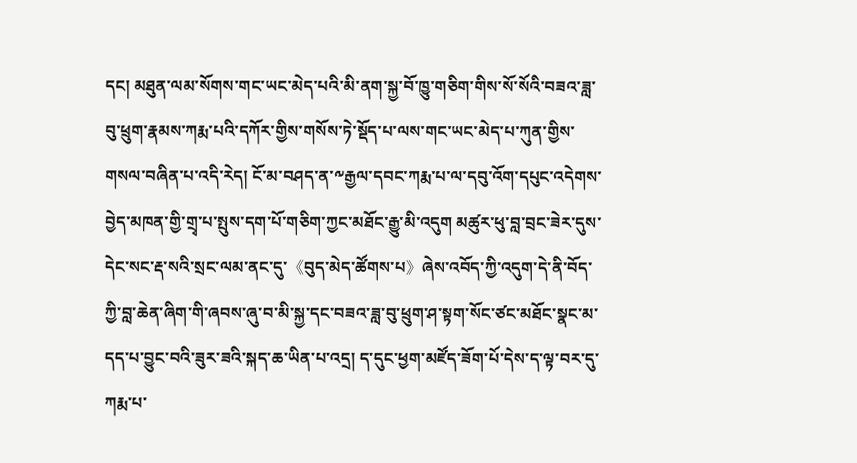དང། མཐུན་ལམ་སོགས་གང་ཡང་མེད་པའི་མི་ནག་སྐྱ་བོ་ཁྱུ་གཅིག་གིས་སོ་སོའི་བཟའ་ཟླ་བུ་ཕྲུག་རྣམས་ཀརྨ་པའི་དཀོར་གྱིས་གསོས་ཏེ་སྡོད་པ་ལས་གང་ཡང་མེད་པ་ཀུན་གྱིས་གསལ་བཞིན་པ་འདི་རེད། ངོ་མ་བཤད་ན་༸རྒྱལ་དབང་ཀརྨ་པ་ལ་དབུ་འོག་དཔུང་འདེགས་བྱེད་མཁན་གྱི་གྲྭ་པ་སྤུས་དག་པོ་གཅིག་ཀྱང་མཐོང་རྒྱུ་མི་འདུག མཚུར་ཕུ་བླ་བྲང་ཟེར་དུས་དེང་སང་རྡ་སའི་སྲང་ལམ་ནང་དུ་《བུད་མེད་ཚོགས་པ》ཞེས་འབོད་ཀྱི་འདུག་དེ་ནི་བོད་ཀྱི་བླ་ཆེན་ཞིག་གི་ཞབས་ཞུ་བ་མི་སྐྱ་དང་བཟའ་ཟླ་བུ་ཕྲུག་ཤ་སྟག་སོང་ཙང་མཐོང་སྣང་མ་དད་པ་བྱུང་བའི་ཟུར་ཟའི་སྐད་ཆ་ཡིན་པ་འདྲ། ད་དུང་ཕྱག་མཛོད་ཟོག་པོ་དེས་ད་ལྟ་བར་དུ་ཀརྨ་པ་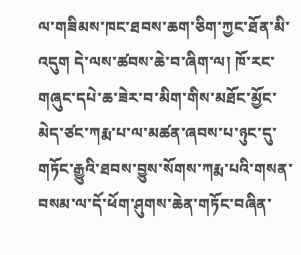ལ་གཟིམས་ཁང་ཐབས་ཆག་ཅིག་ཀྱང་ཐོན་མི་འདུག དེ་ལས་ཚབས་ཆེ་བ་ཞིག་ལ། ཁོ་རང་གཞུང་དཔེ་ཆ་ཟེར་བ་མིག་གིས་མཐོང་མྱོང་མེད་ཙང་ཀརྨ་པ་ལ་མཚན་ཞབས་པ་ཉུང་དུ་གཏོང་རྒྱུའི་ཐབས་བྱུས་སོགས་ཀརྨ་པའི་གསན་བསམ་ལ་དོ་ཕོག་ཤུགས་ཆེན་གཏོང་བཞིན་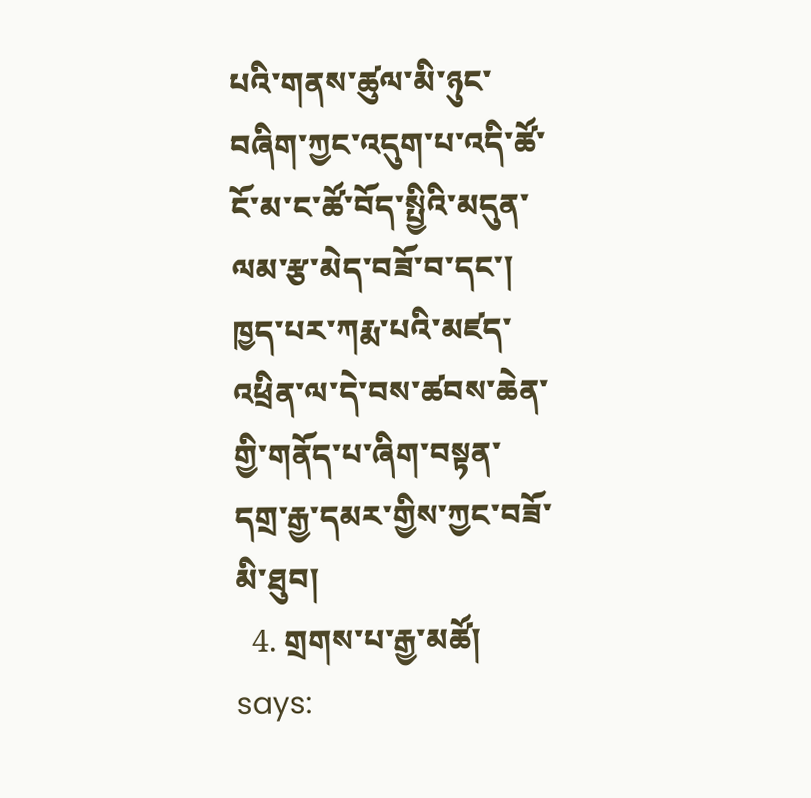པའི་གནས་ཚུལ་མི་ཉུང་བཞིག་ཀྱང་འདུག་པ་འདི་ཚོ་ངོ་མ་ང་ཚོ་བོད་སྤྱིའི་མདུན་ལམ་རྩ་མེད་བཟོ་བ་དང་། ཁྱད་པར་ཀརྨ་པའི་མཛད་འཕྲིན་ལ་དེ་བས་ཚབས་ཆེན་གྱི་གནོད་པ་ཞིག་བསྟན་དགྲ་རྒྱ་དམར་གྱིས་ཀྱང་བཟོ་མི་ཐུབ།
  4. གྲགས་པ་རྒྱ་མཚོ། says: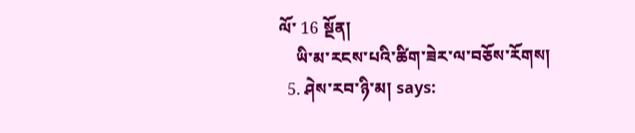ལོ་ 16 སྔོན།
    ཡི་མ་རངས་པའི་ཚིག་ཟེར་ལ་བཅོས་རོགས།
  5. ཤེས་རབ་ཉི་མ། says: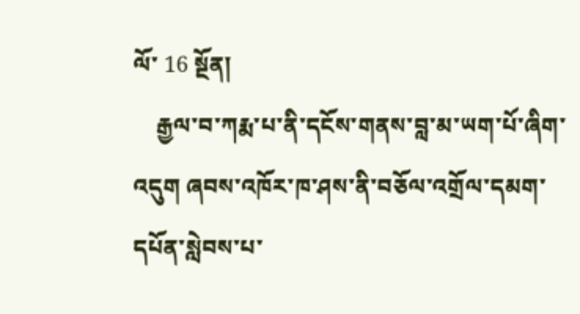ལོ་ 16 སྔོན།
    རྒྱལ་བ་ཀརྨ་པ་ནི་དངོས་གནས་བླ་མ་ཡག་པོ་ཞིག་འདུག ཞབས་འཁོར་ཁ་ཤས་ནི་བཅོལ་འགྲོལ་དམག་དཔོན་སླེབས་པ་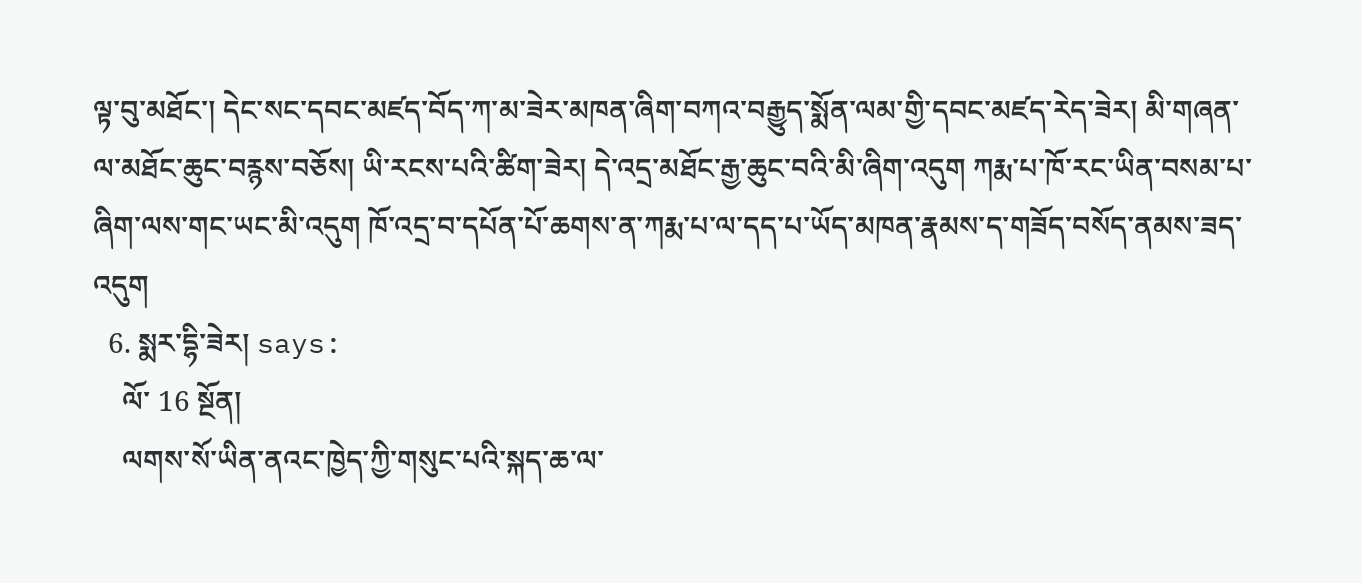ལྟ་བུ་མཐོང་། དེང་སང་དབང་མཛད་བོད་ཀ་མ་ཟེར་མཁན་ཞིག་བཀའ་བརྒྱུད་སྨོན་ལམ་གྱི་དབང་མཛད་རེད་ཟེར། མི་གཞན་ལ་མཐོང་ཆུང་བརྙས་བཅོས། ཡི་རངས་པའི་ཚིག་ཟེར། དེ་འདྲ་མཐོང་རྒྱ་ཆུང་བའི་མི་ཞིག་འདུག ཀརྨ་པ་ཁོ་རང་ཡིན་བསམ་པ་ཞིག་ལས་གང་ཡང་མི་འདུག ཁོ་འདྲ་བ་དཔོན་པོ་ཆགས་ན་ཀརྨ་པ་ལ་དད་པ་ཡོད་མཁན་རྣམས་ད་གཟོད་བསོད་ནམས་ཟད་འདུག
  6. སྨར་དྷི་ཟེར། says:
    ལོ་ 16 སྔོན།
    ལགས་སོ་ཡིན་ནའང་ཁྱེད་ཀྱི་གསུང་པའི་སྐད་ཆ་ལ་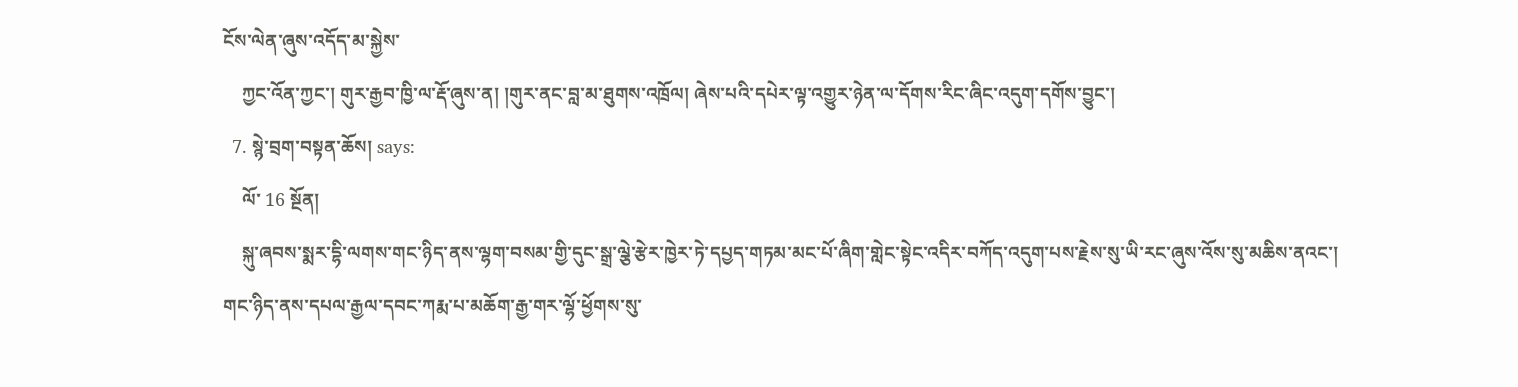ངོས་ལེན་ཞུས་འདོད་མ་སྐྱེས་
    ཀྱང་འོན་ཀྱང་། གུར་རྒྱབ་ཁྱི་ལ་རྡོ་ཞུས་ན། །གུར་ནང་བླ་མ་ཐུགས་འཁྲོལ། ཞེས་པའི་དཔེར་ལྟ་འགྱུར་ཉེན་ལ་དོགས་རིང་ཞིང་འདུག་དགོས་བྱུང་།
  7. སྙེ་བྲག་བསྟན་ཆོས། says:
    ལོ་ 16 སྔོན།
    སྐུ་ཞབས་སྨར་དྷི་ལགས་གང་ཉིད་ནས་ལྷག་བསམ་གྱི་དུང་སྒྲ་ལྕེ་རྩེར་ཁྱེར་ཏེ་དཔྱད་གཏམ་མང་པོ་ཞིག་གླེང་སྟེང་འདིར་བཀོད་འདུག་པས་རྗེས་སུ་ཡི་རང་ཞུས་འོས་སུ་མཆིས་ནའང་། གང་ཉིད་ནས་དཔལ་རྒྱལ་དབང་ཀརྨ་པ་མཆོག་རྒྱ་གར་ལྷོ་ཕྱོགས་སུ་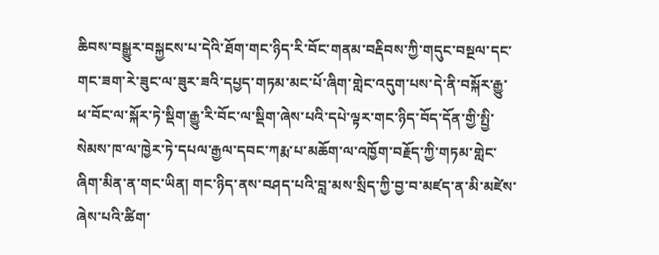ཆིབས་བསྒྱུར་བསྐྱངས་པ་དེའི་ཐོག་གང་ཉིད་རི་བོང་གནམ་བརྡིབས་ཀྱི་གདུང་བསྔལ་དང་གང་ཟག་རེ་ཟུང་ལ་ཟུར་ཟའི་དཔྱད་གཏམ་མང་པོ་ཞིག་གླེང་འདུག་པས་དེ་ནི་བསྐོར་རྒྱུ་ཕ་བོང་ལ་སྐོར་ཏེ་སྡིག་རྒྱུ་རི་བོང་ལ་སྡིག་ཞེས་པའི་དཔེ་ལྟར་གང་ཉིད་བོད་དོན་གྱི་སྤྱི་སེམས་ཁ་ལ་ཁྱེར་ཏེ་དཔལ་རྒྱལ་དབང་ཀརྨ་པ་མཆོག་ལ་འཁྱོག་བརྗོད་ཀྱི་གཏམ་གླེང་ཞིག་མིན་ན་གང་ཡིན། གང་ཉིད་ནས་བཤད་པའི་བླ་མས་སྲིད་ཀྱི་བྱ་བ་མཛད་ན་མི་མཛེས་ཞེས་པའི་ཚིག་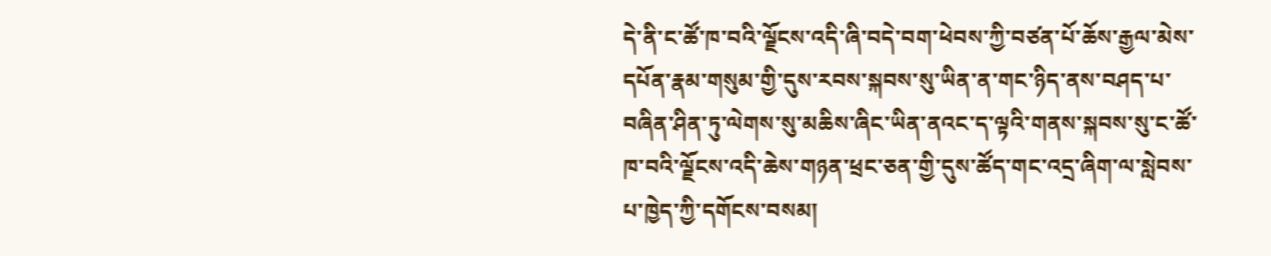དེ་ནི་ང་ཚོ་ཁ་བའི་ལྗོངས་འདི་ཞི་བདེ་བག་ཕེབས་ཀྱི་བཙན་པོ་ཆོས་རྒྱལ་མེས་དཔོན་རྣམ་གསུམ་གྱི་དུས་རབས་སྐབས་སུ་ཡིན་ན་གང་ཉིད་ནས་བཤད་པ་བཞིན་ཤིན་ཏུ་ལེགས་སུ་མཆིས་ཞིང་ཡིན་ནའང་ད་ལྟའི་གནས་སྐབས་སུ་ང་ཚོ་ཁ་བའི་ལྗོངས་འདི་ཆེས་གཉན་ཕྲང་ཅན་གྱི་དུས་ཚོད་གང་འདྲ་ཞིག་ལ་སླེབས་པ་ཁྱེད་ཀྱི་དགོངས་བསམ།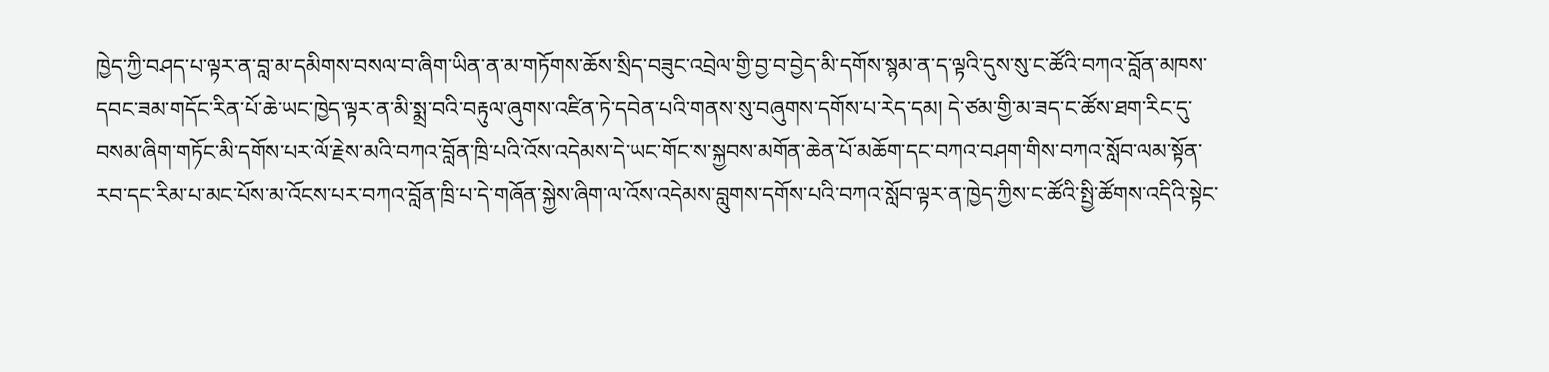ཁྱེད་ཀྱི་བཤད་པ་ལྟར་ན་བླ་མ་དམིགས་བསལ་བ་ཞིག་ཡིན་ན་མ་གཏོགས་ཆོས་སྲིད་བཟུང་འབྲེལ་གྱི་བྱ་བ་བྱེད་མི་དགོས་སྙམ་ན་ད་ལྟའི་དུས་སུ་ང་ཚོའི་བཀའ་བློན་མཁས་དབང་ཟམ་གདོང་རིན་པོ་ཆེ་ཡང་ཁྱེད་ལྟར་ན་མི་སྨྲ་བའི་བརྟུལ་ཞུགས་འཛིན་ཏེ་དབེན་པའི་གནས་སུ་བཞུགས་དགོས་པ་རེད་དམ། དེ་ཙམ་གྱི་མ་ཟད་ང་ཚོས་ཐག་རིང་དུ་བསམ་ཞིག་གཏོང་མི་དགོས་པར་ལོ་རྗེས་མའི་བཀའ་བློན་ཁྲི་པའི་འོས་འདེམས་དེ་ཡང་གོང་ས་སྐྱབས་མགོན་ཆེན་པོ་མཆོག་དང་བཀའ་བཤག་གིས་བཀའ་སློབ་ལམ་སྟོན་རབ་དང་རིམ་པ་མང་པོས་མ་འོངས་པར་བཀའ་བློན་ཁྲི་པ་དེ་གཞོན་སྐྱེས་ཞིག་ལ་འོས་འདེམས་བླུགས་དགོས་པའི་བཀའ་སློབ་ལྟར་ན་ཁྱེད་ཀྱིས་ང་ཚོའི་སྤྱི་ཚོགས་འདིའི་སྟེང་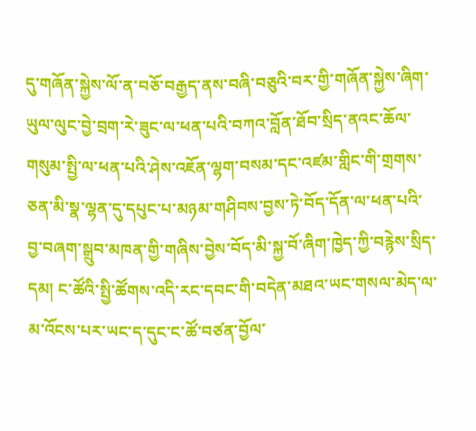དུ་གཞོན་སྐྱེས་ལོ་ན་བཅོ་བརྒྱད་ནས་བཞི་བཅུའི་བར་གྱི་གཞོན་སྐྱེས་ཞིག་ཡུལ་ལུང་བྱེ་བྲག་རེ་ཟུང་ལ་ཕན་པའི་བཀའ་བློན་ཐོབ་སྲིད་ནའང་ཆོལ་གསུམ་སྤྱི་ལ་ཕན་པའི་ཤེས་འཇོན་ལྷག་བསམ་དང་འཛམ་གླིང་གི་གྲགས་ཅན་མི་སྣ་ལྷན་དུ་དཔུང་པ་མཉམ་གཤིབས་བྱས་ཏེ་བོད་དོན་ལ་ཕན་པའི་བྱ་བཞག་སྒྲུབ་མཁན་གྱི་གཞིས་བྱེས་བོད་མི་སྐྱ་བོ་ཞིག་ཁྱེད་ཀྱི་བརྙེས་སྲིད་དམ། ང་ཚོའི་སྤྱི་ཚོགས་འདི་རང་དབང་གི་བདེན་མཐའ་ཡང་གསལ་མེད་ལ་མ་འོངས་པར་ཡང་ད་དུང་ང་ཚོ་བཙན་བྱོལ་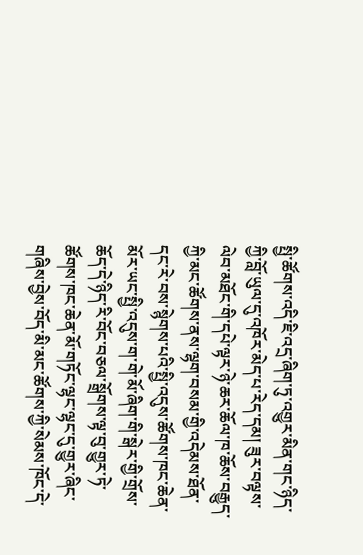སྤྱི་ཚོགས་འདི་ཇི་འདྲ་ཞིག་ཏུ་འགྱུར་མིན་གང་ཉིད་ཀྱི་བློ་ཡུལ་དུ་འཁོར་མེད་པ་རེད་དམ། ཟུར་བལྟས་ལེབ་མཐོང་གི་དཔེ་ལྟར་ཉེ་ཆར་ཆོལ་ཁ་ཆོས་བརྒྱུད་ཀྱི་མང་ཚོགས་ནས་ལྷག་བསམ་གྱི་འདེམས་ཐོན་དང་རེ་བས་སྙེགས་པའི་སྤྱི་འདུས་ཚོགས་ཁང་ཆེན་མོར་ཡང་སྤྱི་འདུས་ག་གེ་མོ་ཞིག་གི་སྒེར་གྱི་གྲོས་ཆོད་དེ་ཉིད་རི་བོང་བཅལ་སྒྲོགས་ལྟ་བུ་གྱུར་ཏེ་ཚོགས་ཁང་ཆེན་མོ་གཏོང་ལྷང་ལྷང་དུ་གྱུར་ཞིང་གཞིས་བྱེས་བོད་མི་མང་ཚོགས་ཀྱི་སེམས་ཁོང་དེ་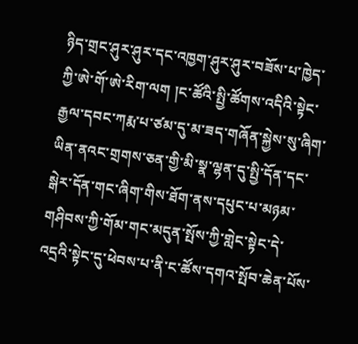ཉིད་གྲང་ཤུར་ཤུར་དང་འཁྱག་ཤུར་ཤུར་བཟོས་པ་ཁྱེད་ཀྱི་ཨེ་གོ་ཨེ་རིག་ལག །ང་ཚོའི་སྤྱི་ཚོགས་འདིའི་སྟེང་རྒྱལ་དབང་ཀརྨ་པ་ཙམ་དུ་མ་ཟད་གཞོན་སྐྱེས་སུ་ཞིག་ཡིན་ནའང་གྲགས་ཅན་གྱི་མི་སྣ་ལྷན་དུ་སྤྱི་དོན་དང་སྒེར་དོན་གང་ཞིག་གིས་ཐོག་ནས་དཔུང་པ་མཉམ་གཤིབས་ཀྱི་གོམ་གང་མདུན་སྤོས་ཀྱི་གླེང་སྟེང་དེ་འདྲའི་སྟེང་དུ་ཕེབས་པ་ནི་ང་ཚོས་དགའ་སྤོབ་ཆེན་པོས་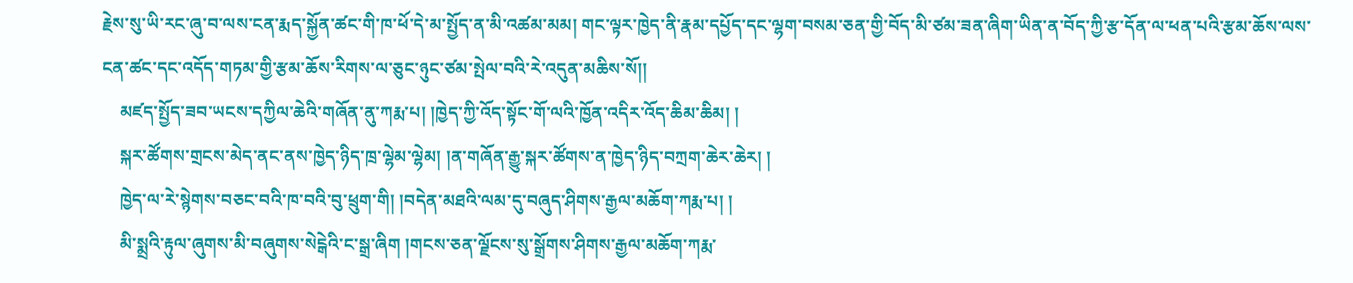རྗེས་སུ་ཡི་རང་ཞུ་བ་ལས་ངན་རྨད་སྐྱོན་ཚང་གི་ཁ་ཕོ་དེ་མ་སྤྱོད་ན་མི་འཚམ་མམ། གང་ལྟར་ཁྱེད་ནི་རྣམ་དཔྱོད་དང་ལྷག་བསམ་ཅན་གྱི་བོད་མི་ཙམ་ཟན་ཞིག་ཡིན་ན་བོད་ཀྱི་རྩ་དོན་ལ་ཕན་པའི་རྩམ་ཆོས་ལས་ངན་ཚང་དང་འདོད་གཏམ་གྱི་རྩམ་ཆོས་རིགས་ལ་ཅུང་ཉུང་ཙམ་སྤེལ་བའི་རེ་འདུན་མཆིས་སོ།།
    མཛད་སྤྱོད་ཟབ་ཡངས་དཀྱིལ་ཆེའི་གཞོན་ནུ་ཀརྨ་པ། །ཁྱེད་ཀྱི་འོད་སྟོང་གོ་ལའི་ཁྱོན་འདིར་འོད་ཆིམ་ཆིམ། །
    སྐར་ཚོགས་གྲངས་མེད་ནང་ནས་ཁྱེད་ཉིད་ཁྲ་ལྷེམ་ལྷེམ། །ན་གཞོན་རྒྱུ་སྐར་ཚོགས་ན་ཁྱེད་ཉིད་བཀྲག་ཆེར་ཆེར། །
    ཁྱེད་ལ་རེ་སྙེགས་བཅང་བའི་ཁ་བའི་བུ་ཕྲུག་གི། །བདེན་མཐའི་ལམ་དུ་བཞུད་ཤིགས་རྒྱལ་མཆོག་ཀརྨ་པ། །
    མི་སྨྲའི་རྟུལ་ཞུགས་མི་བཞུགས་སེངྒེའི་ང་སྒྲ་ཞིག །གངས་ཅན་ལྗོངས་སུ་སྒྲོགས་ཤིགས་རྒྱལ་མཆོག་ཀརྨ་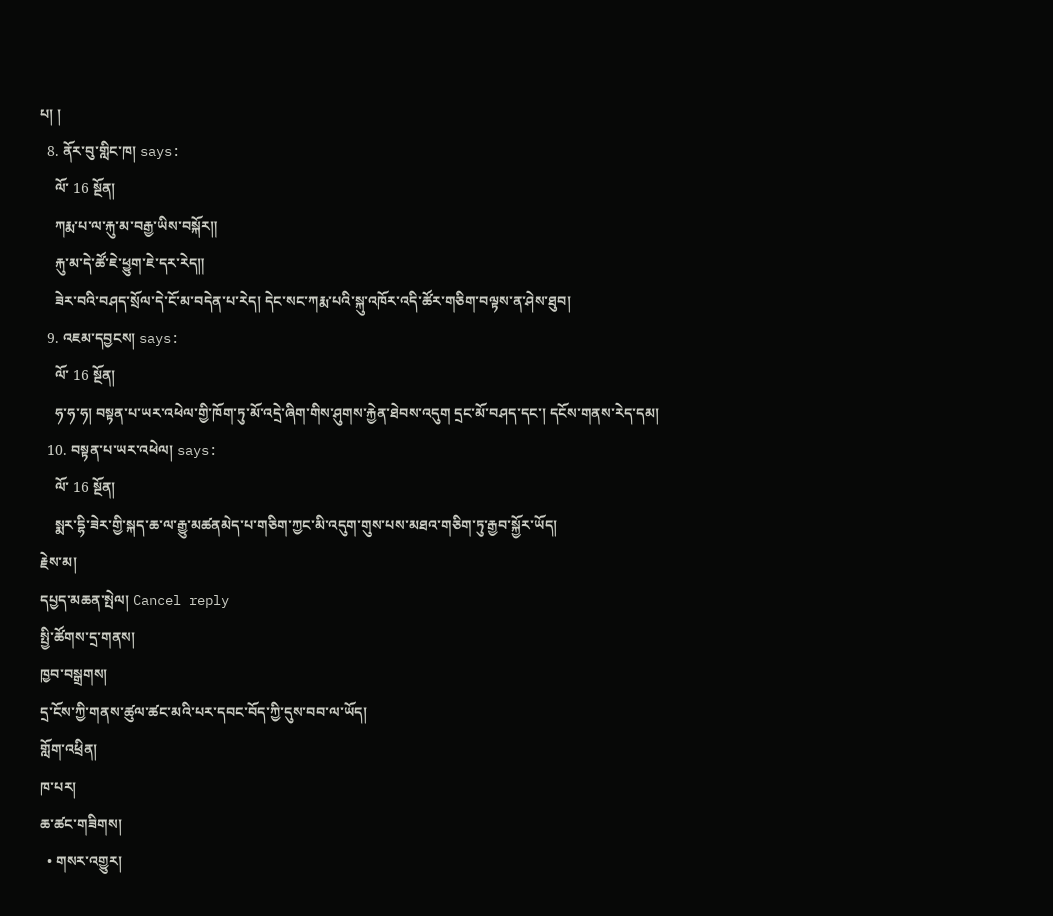པ། །
  8. ནོར་བུ་གླིང་ཁ། says:
    ལོ་ 16 སྔོན།
    ཀརྨ་པ་ལ་རྐུ་མ་བརྒྱ་ཡིས་བསྐོར༎
    རྐུ་མ་དེ་ཚོ་ཇེ་ཕྱུག་ཇེ་དར་རེད༎
    ཟེར་བའི་བཤད་སྲོལ་དེ་ངོ་མ་བདེན་པ་རེད། དེང་སང་ཀརྨ་པའི་སྐུ་འཁོར་འདི་ཚོར་གཅིག་བལྟས་ན་ཤེས་ཐུབ།
  9. འཇམ་དབྱངས། says:
    ལོ་ 16 སྔོན།
    ཧ་ཧ་ཧ། བསྟན་པ་ཡར་འཕེལ་གྱི་ཁོག་ཏུ་མོ་འདྲེ་ཞིག་གིས་ཤུགས་རྐྱེན་ཐེབས་འདུག དྲང་མོ་བཤད་དང་། དངོས་གནས་རེད་དམ།
  10. བསྟན་པ་ཡར་འཕེལ། says:
    ལོ་ 16 སྔོན།
    སྨར་དྷི་ཟེར་གྱི་སྐད་ཆ་ལ་རྒྱུ་མཚནམེད་པ་གཅིག་ཀྱང་མི་འདུག་གུས་པས་མཐའ་གཅིག་ཏུ་རྒྱབ་སྐྱོར་ཡོད།
རྗེས་མ།
དཔྱད་མཆན་སྤེལ། Cancel reply
སྤྱི་ཚོགས་དྲ་གནས།
ཁྱབ་བསྒྲགས།
དྲ་ངོས་ཀྱི་གནས་ཚུལ་ཚང་མའི་པར་དབང་བོད་ཀྱི་དུས་བབ་ལ་ཡོད།
གློག་འཕྲིན།
ཁ་པར།
ཆ་ཚང་གཟིགས།
  • གསར་འགྱུར།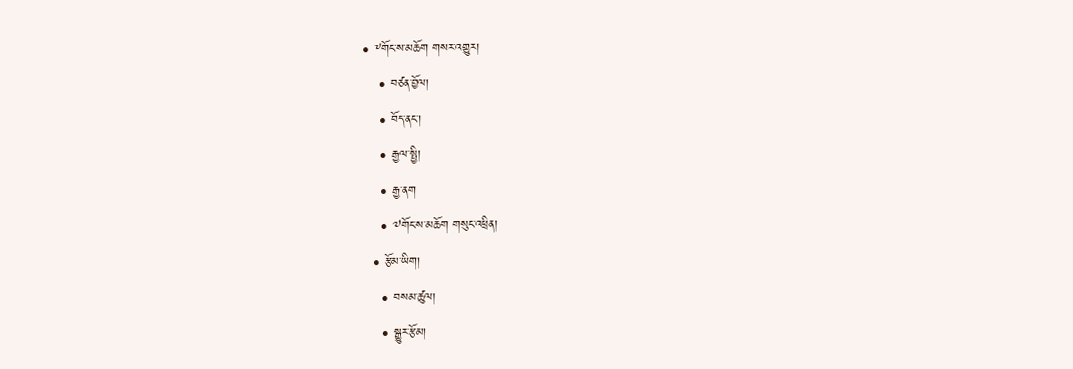• ༸གོང་ས་མཆོག གསར་འགྱུར།
    • བཙན་བྱོལ།
    • བོད་ནང་།
    • རྒྱལ་སྤྱི།
    • རྒྱ་ནག
    • ༧གོང་ས་མཆོག གསུང་འཕྲིན།
  • རྩོམ་ཡིག།
    • བསམ་ཚུལ།
    • སྒྱུར་རྩོམ།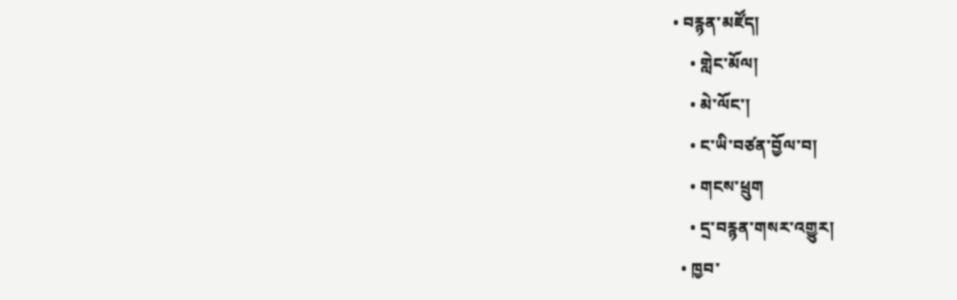• བརྙན་མཛོད།
    • གླེང་མོལ།
    • མེ་ལོང་།
    • ང་ཡི་བཙན་བྱོལ་བ།
    • གངས་ཕྲུག
    • དྲ་བརྙན་གསར་འགྱུར།
  • ཁྱབ་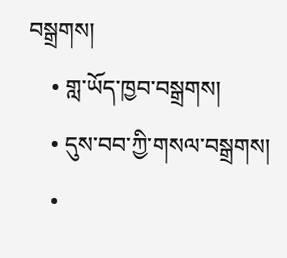བསྒྲགས།
    • གླ་ཡོད་ཁྱབ་བསྒྲགས།
    • དུས་བབ་ཀྱི་གསལ་བསྒྲགས།
    •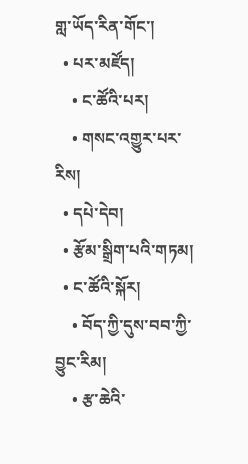གླ་ཡོད་རིན་གོང་།
  • པར་མཛོད།
    • ང་ཚོའི་པར།
    • གསང་འགྱུར་པར་རིས།
  • དཔེ་དེབ།
  • རྩོམ་སྒྲིག་པའི་གཏམ།
  • ང་ཚོའི་སྐོར།
    • བོད་ཀྱི་དུས་བབ་ཀྱི་བྱུང་རིམ།
    • རྩ་ཆེའི་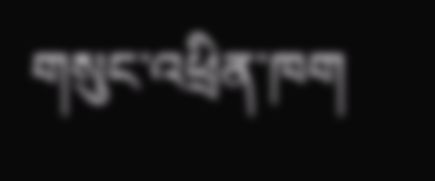གསུང་འཕྲིན་ཁག